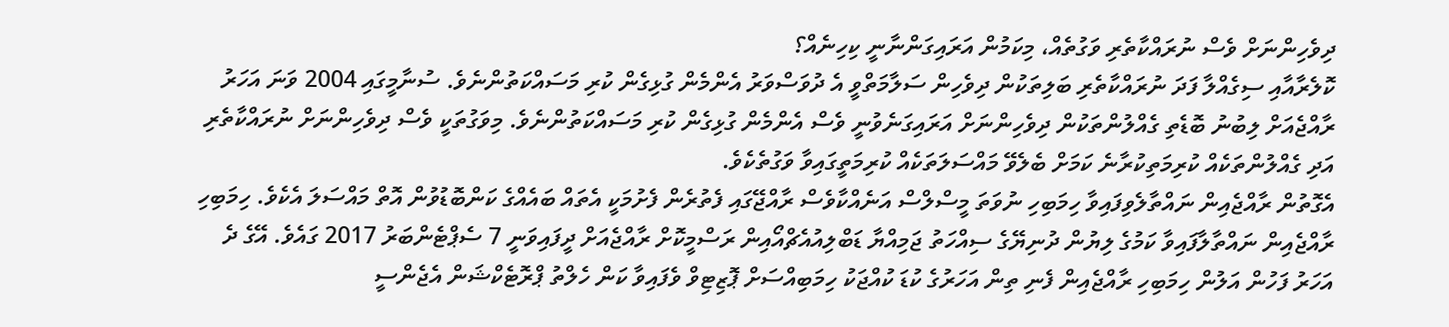ދިވެހިންނަށް ވެސް ނުރައްކާތެރި ވަގުތެއް، މިކަމުން އަރައިގަންނާނީ ކިހިނެއް؟
ކޮލެރާއާއި ސިގެއްލާ ފަދަ ނުރައްކާތެރި ބަލިތަކުން ދިވެހިން ސަލާމަތްވީ އެ ދުވަސްވަރު އެންމެން ގުޅިގެން ކުރި މަސައްކަތުންނެވެ. ސުނާމީގައި 2004 ވަނަ އަހަރު ރާއްޖެއަށް ލިބުނު ބޮޑެތި ގެއްލުންތަކުން ދިވެހިންނަށް އަރައިގަނެވުނީ ވެސް އެންމެން ގުޅިގެން ކުރި މަސައްކަތުންނެވެ. މިވަގުތަކީ ވެސް ދިވެހިންނަށް ނުރައްކާތެރި އަދި ގެއްލުންތަކެއް ކުރިމަތިކުރާނެ ކަމަށް ބެލެވޭ މައްސަލަތަކެއް ކުރިމަތީގައިވާ ވަގުތެކެވެ.
އެގޮތުން ރާއްޖެއިން ނައްތާލެވިފައިވާ ހިމަބިހި ނުވަތަ މީސްލްސް އަނެއްކާވެސް ރާއްޖޭގައި ފެތުރެން ފެށުމަކީ އެތައް ބައެއްގެ ކަންބޮޑުވުން އޮތް މައްސަލަ އެކެވެ. ހިމަބިހި ރާއްޖެއިން ނައްތާލާފައިވާ ކަމުގެ ލިޔުން ދުނިޔޭގެ ސިއްހަތު ޖަމިއްޔާ ޑަބްލިއުއެޗްއޯއިން ރަސްމީކޮށް ރާއްޖެއަށް ދީފައިވަނީ 7 ސެޕްޓެންބަރު 2017 ގައެވެ. އޭގެ ދެ އަހަރު ފަހުން އަލުން ހިމަބިހި ރާއްޖެއިން ފެނި ތިން އަހަރުގެ ކުޑަ ކުއްޖަކު ހިމަބިއްސަށް ޕޮޒިޓިވް ވެފައިވާ ކަން ހެލްތު ޕްރޮޓެކްޝަން އެޖެންސީ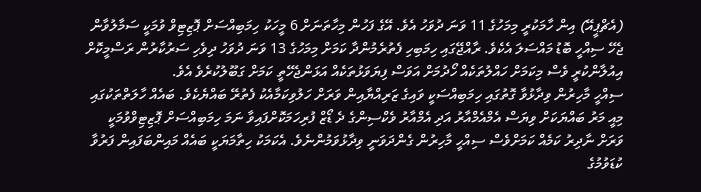(އެޗްޕީއޭ) އިން ހާމަކުރީ މިމަހުގެ 11 ވަނަ ދުވަހު އެވެ. އޭގެ ފަހުން މިހާތަނަށް 6 މީހަކު ހިމަބިއްސަށް ޕޮޒިޓިވް ވުމަކީ ސަމާލުވާން ޖެހޭ ސިއްހީ ބޮޑު މައްސަލަ އެކެވެ. ރާއްޖޭގައި ހިމަބިހި ފެތުރެމުންދާ ކަމަށް މިމަހުގެ 13 ވަނަ ދުވަހު ދިވެހި ސަރުކާރުން ރަސްމީކޮށް އިއުލާންކުރީ ވެސް މިކަމަށް ހައްލުތަކެއް ހޯދުމަށް އަވަސް ފިޔަވަޅުތަކެއް އަޅަންޖެހޭތީ ކަމަށް ގަބޫލުކުރެވެ އެވެ.
ސިއްހީ މާހިރުން ވިދާޅުވާ ގޮތުގައި ހިމަބިއްސަކީ ވައިގެ ޒަރިއްޔާއިން ވަރަށް ހަލުވިކަމާއެކު ފެތުރޭ ބައްޔެކެވެ. ބައެއް ހާލަތްތަކުގައި މިއީ މަރު ބައްޔަކަށް ވިޔަސް އެމްއެމްއާރު އަދި އެމްއާރު ވެކްސިންގެ ދެ ޑޯޒް ފުރިހަމަކޮށްފައިވާ ނަމަ ހިމަބިއްސަށް ޕޮޒިޓިވްވުމަކީ ވަރަށް ނާދިރު ކަމެއް ކަމަށްވެސް ސިއްހީ މާހިރުން ގެންދަވަނީ ވިދާޅުވަމުންނެވެ. އެކަމަކު ހިތާމަޔަކީ ބައެއް މައިންބަފައިން ފަރުވާ ކުޑަވުމުގެ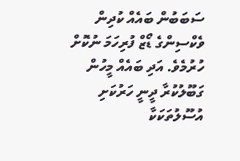ސަބަބުން ބައެއް ކުދިން ވެކްސިންގެ ޑޯޒް ފުރިހަމަ ނުކޮށް ހުރުމެވެ. އަދި ބައެއް މީހުން ގަބޫލުކުރާ ދީނީ ހަރުކަށި އުސޫލުތަކަކާ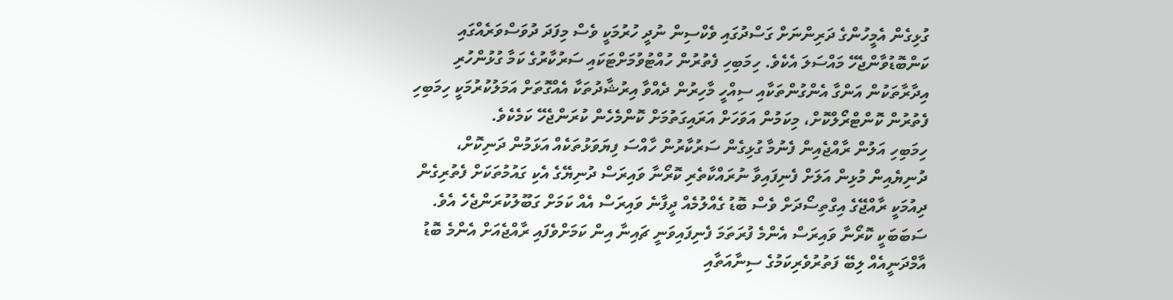ގުޅިގެން އެމީހުންގެ ދަރިންނަށް ގަސްދުގައި ވެކްސިން ނުދީ ހުރުމަކީ ވެސް މިފަދަ ދުވަސްވަރެއްގައި ކަންބޮޑުވާންޖެހޭ މައްސަލަ އެކެވެ. ހިމަބިހި ފެތުރުން ހުއްޓުވުމަށްޓަކައި ސަރުކާރުގެ ކަމާ ގުޅުންހުރި އިދާރާތަކުން އަންގާ އެންގުންތަކާއި ސިއްހީ މާހިރުން ދެއްވާ އިރުޝާދުތަކާ އެއްގޮތަށް އަމަލުކުރުމަކީ ހިމަބިހި ފެތުރުން ކޮންޓްރޯލްކޮށް، މިކަމުން އަވަހަށް އަރައިގަތުމަށް ކޮންމެހެން ކުރަންޖެހޭ ކަމެކެވެ.
ހިމަބިހި އަލުން ރާއްޖެއިން ފެނުމާ ގުޅިގެން ސަރުކާރުން ހާއްސަ ފިޔަވަޅުތަކެއް އަޅަމުން ދަނިކޮށް، ދުނިޔެއިން މުޅިން އަލަށް ފެނިފައިވާ ނުރައްކާތެރި ކޮރޯނާ ވައިރަސް ދުނިޔޭގެ އެކި ގައުމުތަކަށް ފެތުރިގެން ދިއުމަކީ ރާއްޖޭގެ އިގްތިސޯދަށް ވެސް ބޮޑު ގެއްލުމެއް ދީފާނެ ވައިރަސް އެއް ކަމަށް ގަބޫލުކުރަންޖެހެ އެވެ. ސަބަބަކީ ކޮރޯނާ ވައިރަސް އެންމެ ފުރަތަމަ ފެނިފައިވަނީ ޗައިނާ އިން ކަމަށްވެފައި ރާއްޖެއަށް އެންމެ ބޮޑު އާމްދަނީއެއް ލިބޭ ފަތުރުވެރިކަމުގެ ސިނާއަތާއި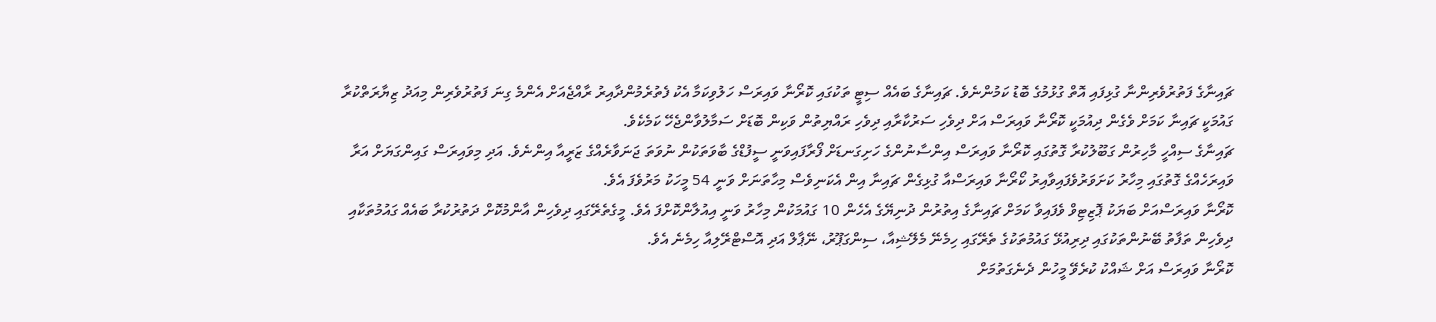ޗައިނާގެ ފަތުރުވެރިންނާ ގުޅިފައި އޮތް ގުޅުމުގެ ބޮޑު ކަމުންނެވެ. ޗައިނާގެ ބައެއް ސިޓީ ތަކުގައި ކޮރޯނާ ވައިރަސް ހަލުވިކަމާ އެކު ފެތުރެމުންދާއިރު ރާއްޖެއަށް އެންމެ ގިނަ ފަތުރުވެރިން މިއަދު ޒިޔާރަތްކުރާ ގައުމަކީ ޗައިނާ ކަމަށް ވެގެން ދިއުމަކީ ކޮރޯނާ ވައިރަސް އަށް ދިވެހި ސަރުކާރާއި ދިވެހި ރައްޔިތުން ވަކިން ބޮޑަށް ސަމާލުވާންޖެހޭ ކަމެކެވެ.
ޗައިނާގެ ސިއްހީ މާހިރުން ގަބޫލުކުރާ ގޮތުގައި ކޮރޯނާ ވައިރަސް އިންސާނުންގެ ހަށިގަނޑަށް ފޯރާފައިވަނީ ސީފުޑްގެ ބާވަތަކުން ނުވަތަ ޖަނަވާރެއްގެ ޒަރީއާ އިންނެވެ. އަދި މިވައިރަސް ގައިންގަޔަށް އަރާ ވައިރަހެއްގެ ގޮތުގައި މިހާރު ކަށަވަރުވެފައިވާއިރު ކޯރޯނާ ވައިރަސްއާ ގުޅިގެން ޗައިނާ އިން އެކަނިވެސް މިހާތަނަށް ވަނީ 54 މީހަކު މަރުވެފަ އެވެ.
ކޮރޯނާ ވައިރަސްއަށް ބަޔަކު ޕޮޒިޓިވް ވެފައިވާ ކަމަށް ޗައިނާގެ އިތުރުން ދުނިޔޭގެ އެހެން 10 ގައުމަކުން މިހާރު ވަނީ އިއުލާންކޮށްފަ އެވެ. މީގެތެރޭގައި ދިވެހިން އާންމުކޮށް ދަތުރުކުރާ ބައެއް ގައުމުތަކާއި ދިވެހިން ތަފާތު ބޭނުންތަކުގައި ދިރިއުޅޭ ގައުމުތަކުގެ ތެރޭގައި ހިމެނޭ މެލޭޝިއާ، ސިންގަޕޫރު، ނޭޕާލް އަދި އޮސްޓްރޭލިއާ ހިމެނެ އެވެ.
ކޮރޯނާ ވައިރަސް އަށް ޝައްކު ކުރެވޭ މީހުން ދެނެގަތުމަށް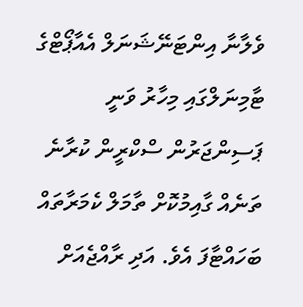ވެލާނާ އިންޓަނޭޝަނަލް އެއާޕޯޓްގެ ޓާމިނަލްގައި މިހާރު ވަނީ ޕަސިންޖަރުން ސްކްރީން ކުރާނެ ތަނެއް ގާއިމުކޮށް ތާމަލް ކެމަރާތައް ބަހައްޓާފަ އެވެ. އަދި ރާއްޖެއަށް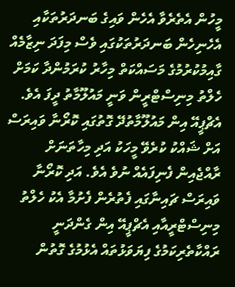މީހުން އެތެރެވާ އެހެން ވައިގެ ބަނދަރުތަކާއި އެހެނިހެން ބަނދަރުތަކުގައި ވެސް މިފަދަ ނިޒާމެއް ގާއިމުކުރުމުގެ މަސައްކަތް މިހާރު ކުރަމުންދާ ކަމަށް ހެލްތު މިނިސްޓްރީން ވަނީ މައުލޫމާތު ދީފަ އެވެ.
އެޗްޕީއޭ އިން މައުލޫމާތުދޭ ގޮތުގައި ކޮރޯނާ ވައިރަސް އަށް ޝައްކު ކުރެވޭ މީހަކު އަދި މިހާތަނަށް ރާއްޖެއިން ފެނިފައެއް ނުވެ އެވެ. އަދި ކޮރޯނާ ވައިރަސް ޗައިނާގައި ފެތުރެން ފެށުމާ އެކު ހެލްތު މިނިސްޓްރީއާއި އެޗްޕީއޭ އިން ގެންދަނީ ރައްކާތެރިކަމުގެ ފިޔަވަޅުތައް އެޅުމުގެ ގޮތުން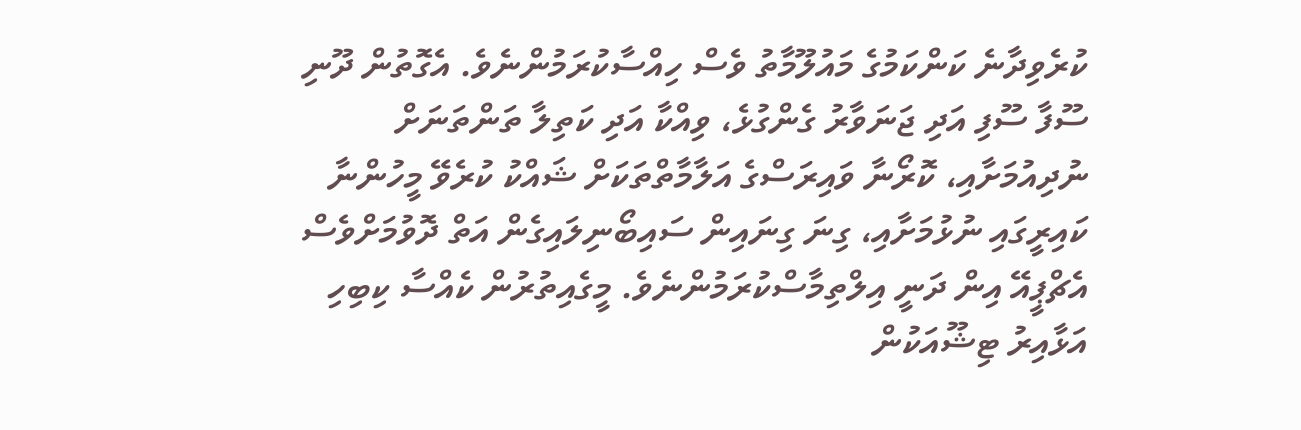ކުރެވިދާނެ ކަންކަމުގެ މައުލޫމާތު ވެސް ހިއްސާކުރަމުންނެވެ. އެގޮތުން ދޫނި ސޫފާ ސޫފި އަދި ޖަނަވާރު ގެންގުޅެ، ވިއްކާ އަދި ކަތިލާ ތަންތަނަށް ނުދިއުމަށާއި، ކޮރޯނާ ވައިރަސްގެ އަލާމާތްތަކަށް ޝައްކު ކުރެވޭ މީހުންނާ ކައިރީގައި ނުޅުމަށާއި، ގިނަ ގިނައިން ސައިބޯނިލައިގެން އަތް ދޮވުމަށްވެސް އެޗްޕީއޭ އިން ދަނީ އިލްތިމާސްކުރަމުންނެވެ. މީގެއިތުރުން ކެއްސާ ކިބިހި އަޅާއިރު ޓިޝޫއަކުން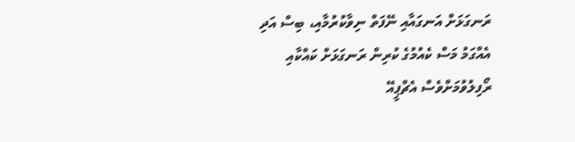ރަނގަޅަށް އަނގައާއި ނޭފަތް ނިވާކުރުމާއި، ބިސް އަދި އެއްގަމު މަސް ކެއުމުގެ ކުރިން ރަނގަޅަށް ކައްކާއި ރޯފިލުވުމަށްވެސް އެޗްޕީއޭ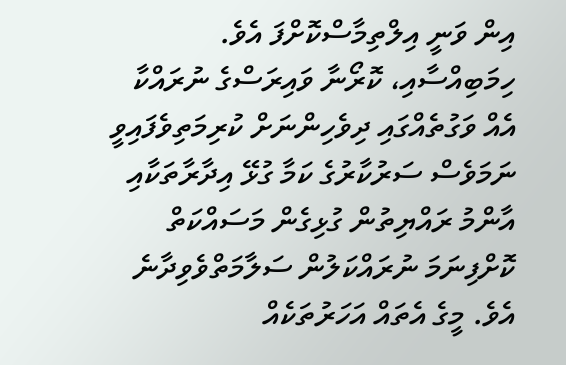އިން ވަނީ އިލްތިމާސްކޮށްފަ އެވެ.
ހިމަބިއްސާއި، ކޮރޯނާ ވައިރަސްގެ ނުރައްކާ އެއް ވަގުތެއްގައި ދިވެހިންނަށް ކުރިމަތިވެފައިވީ ނަމަވެސް ސަރުކާރުގެ ކަމާ ގުޅޭ އިދާރާތަކާއި އާންމު ރައްޔިތުން ގުޅިގެން މަސައްކަތް ކޮށްފިނަމަ ނުރައްކަލުން ސަލާމަތްވެވިދާނެ އެވެ. މީގެ އެތައް އަހަރުތަކެއް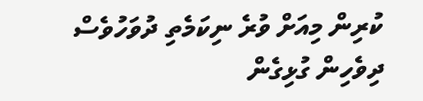ކުރިން މިއަށް ވުރެ ނިކަމެތި ދުވަހުވެސް ދިވެހިން ގުޅިގެން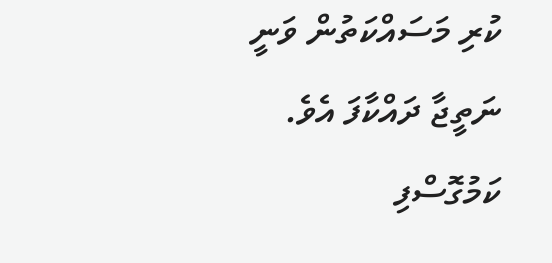ކުރި މަސައްކަތުން ވަނީ ނަތީޖާ ދައްކާފަ އެވެ.
ކަމުގޮސްފި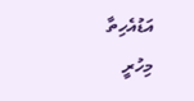އަޑުއެހިތާ މިހުރީ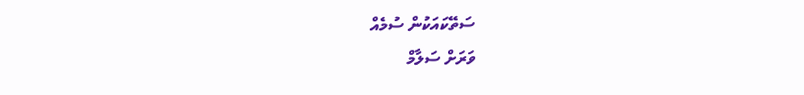ސަތޭކައަކުން ސުމެއް
ވަރަށް ސަލާމް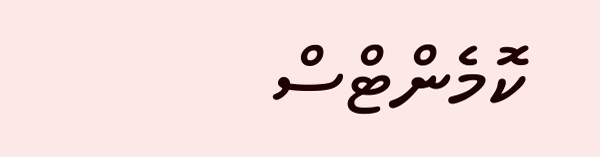ކޮމެންޓްސް